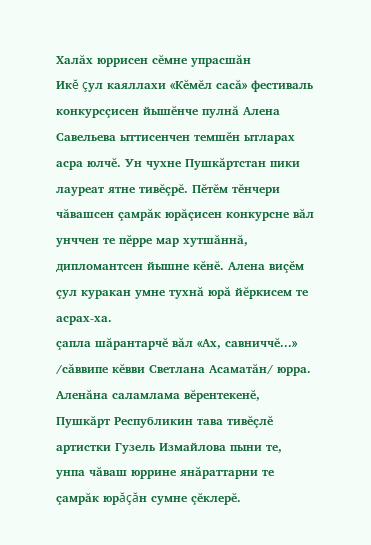Халăх юррисен сĕмне упрасшăн
Икĕ çул каяллахи «Кĕмĕл сасă» фестиваль конкурсçисен йышĕнче пулнă Алена Савельева ыттисенчен темшĕн ытларах асра юлчĕ. Ун чухне Пушкăртстан пики лауреат ятне тивĕçрĕ. Пĕтĕм тĕнчери чăвашсен çамрăк юрăçисен конкурсне вăл унччен те пĕрре мар хутшăннă, дипломантсен йышне кĕнĕ. Алена виçĕм çул куракан умне тухнă юрă йĕркисем те асрах-ха.
çапла шăрантарчĕ вăл «Ах, савниччĕ...» /сăввипе кĕвви Светлана Асаматăн/ юрра. Аленăна саламлама вĕрентекенĕ, Пушкăрт Республикин тава тивĕçлĕ артистки Гузель Измайлова пыни те, унпа чăваш юррине янăраттарни те çамрăк юрăçăн сумне çĕклерĕ.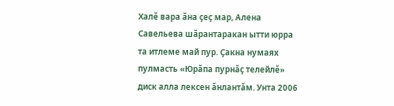Халĕ вара ăна çеç мар, Алена Савельева шăрантаракан ытти юрра та итлеме май пур. Çакна нумаях пулмасть «Юрăпа пурнăç телейлĕ» диск алла лексен ăнлантăм. Унта 2006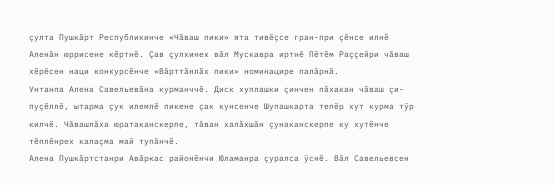çулта Пушкăрт Республикинче «Чăваш пики» ята тивĕçсе гран-при çĕнсе илнĕ Аленăн юррисене кĕртнĕ. Çав çулхинех вăл Мускавра иртнĕ Пĕтĕм Раççейри чăваш хĕрĕсен наци конкурсĕнче «Вăрттăнлăх пики» номинацире палăрнă.
Унтанпа Алена Савельевăна курманччĕ. Диск хуплашки çинчен пăхакан чăваш çи-пуçĕллĕ, ытарма çук илемлĕ пикене çак кунсенче Шупашкарта тепĕр хут курма тÿр килчĕ. Чăвашлăха юратаканскерпе, тăван халăхшăн çунаканскерпе ку хутĕнче тĕплĕнрех калаçма май тупăнчĕ.
Алена Пушкăртстанри Авăркас районĕнчи Юламанра çуралса ÿснĕ. Вăл Савельевсен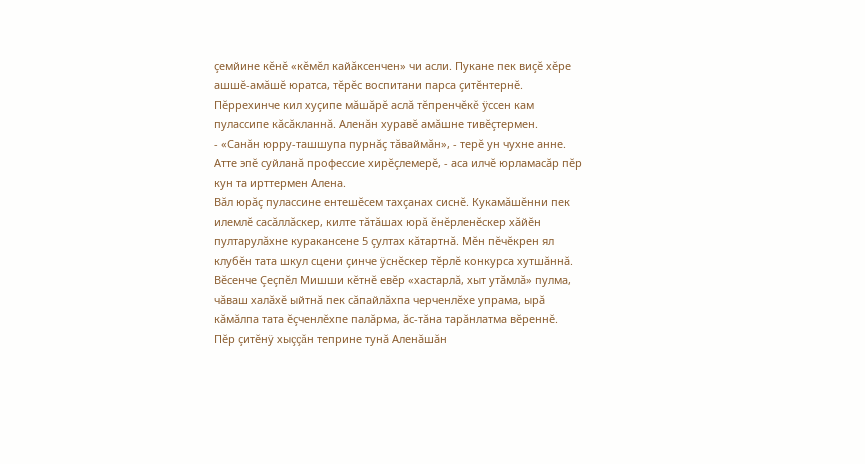çемйине кĕнĕ «кĕмĕл кайăксенчен» чи асли. Пукане пек виçĕ хĕре ашшĕ-амăшĕ юратса, тĕрĕс воспитани парса çитĕнтернĕ. Пĕррехинче кил хуçипе мăшăрĕ аслă тĕпренчĕкĕ ÿссен кам пулассипе кăсăкланнă. Аленăн хуравĕ амăшне тивĕçтермен.
- «Санăн юрру-ташшупа пурнăç тăваймăн», - терĕ ун чухне анне. Атте эпĕ суйланă профессие хирĕçлемерĕ, - аса илчĕ юрламасăр пĕр кун та ирттермен Алена.
Вăл юрăç пулассине ентешĕсем тахçанах сиснĕ. Кукамăшĕнни пек илемлĕ сасăллăскер, килте тăтăшах юрă ĕнĕрленĕскер хăйĕн пултарулăхне куракансене 5 çултах кăтартнă. Мĕн пĕчĕкрен ял клубĕн тата шкул сцени çинче ÿснĕскер тĕрлĕ конкурса хутшăннă. Вĕсенче Çеçпĕл Мишши кĕтнĕ евĕр «хастарлă, хыт утăмлă» пулма, чăваш халăхĕ ыйтнă пек сăпайлăхпа черченлĕхе упрама, ырă кăмăлпа тата ĕçченлĕхпе палăрма, ăс-тăна тарăнлатма вĕреннĕ.
Пĕр çитĕнÿ хыççăн теприне тунă Аленăшăн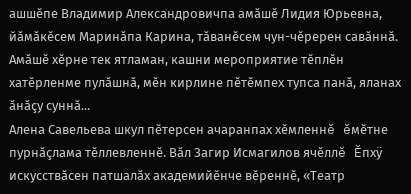ашшĕпе Владимир Александровичпа амăшĕ Лидия Юрьевна, йăмăкĕсем Маринăпа Карина, тăванĕсем чун-чĕререн савăннă. Амăшĕ хĕрне тек ятламан, кашни мероприятие тĕплĕн хатĕрленме пулăшнă, мĕн кирлине пĕтĕмпех тупса панă, яланах ăнăçу суннă...
Алена Савельева шкул пĕтерсен ачаранпах хĕмленнĕ ĕмĕтне пурнăçлама тĕллевленнĕ. Вăл Загир Исмагилов ячĕллĕ Ĕпхÿ искусствăсен патшалăх академийĕнче вĕреннĕ, «Театр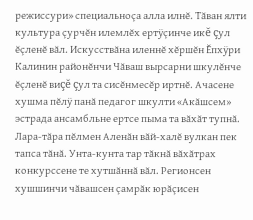режиссури» специальноçа алла илнĕ. Тăван ялти культура çурчĕн илемлĕх ертÿçинче икĕ çул ĕçленĕ вăл. Искусствăна иленнĕ хĕршĕн Ĕпхÿри Калинин районĕнчи Чăваш вырсарни шкулĕнче ĕçленĕ виçĕ çул та сисĕнмесĕр иртнĕ. Ачасене хушма пĕлÿ панă педагог шкулти «Акăшсем» эстрада ансамбльне ертсе пыма та вăхăт тупнă.
Лара-тăра пĕлмен Аленăн вăй-халĕ вулкан пек тапса тăнă. Унта-кунта тар тăкнă вăхăтрах конкурссене те хутшăннă вăл. Регионсен хушшинчи чăвашсен çамрăк юрăçисен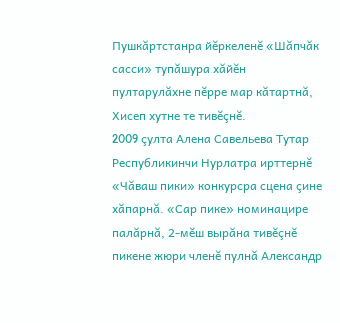Пушкăртстанра йĕркеленĕ «Шăпчăк сасси» тупăшура хăйĕн пултарулăхне пĕрре мар кăтартнă, Хисеп хутне те тивĕçнĕ.
2009 çулта Алена Савельева Тутар Республикинчи Нурлатра ирттернĕ «Чăваш пики» конкурсра сцена çине хăпарнă. «Сар пике» номинацире палăрнă, 2-мĕш вырăна тивĕçнĕ пикене жюри членĕ пулнă Александр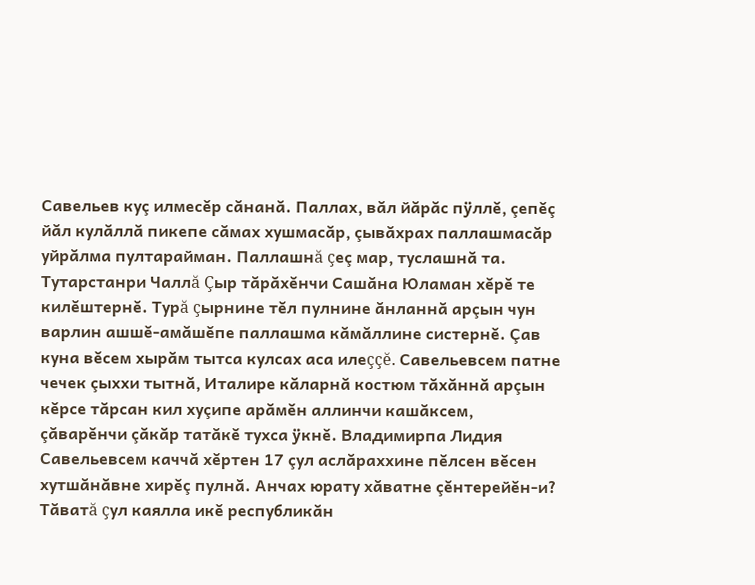Савельев куç илмесĕр сăнанă. Паллах, вăл йăрăс пÿллĕ, çепĕç йăл кулăллă пикепе сăмах хушмасăр, çывăхрах паллашмасăр уйрăлма пултарайман. Паллашнă çеç мар, туслашнă та.
Тутарстанри Чаллă Çыр тăрăхĕнчи Сашăна Юламан хĕрĕ те килĕштернĕ. Турă çырнине тĕл пулнине ăнланнă арçын чун варлин ашшĕ-амăшĕпе паллашма кăмăллине систернĕ. Çав куна вĕсем хырăм тытса кулсах аса илеççĕ. Савельевсем патне чечек çыххи тытнă, Италире кăларнă костюм тăхăннă арçын кĕрсе тăрсан кил хуçипе арăмĕн аллинчи кашăксем, çăварĕнчи çăкăр татăкĕ тухса ÿкнĕ. Владимирпа Лидия Савельевсем каччă хĕртен 17 çул аслăраххине пĕлсен вĕсен хутшăнăвне хирĕç пулнă. Анчах юрату хăватне çĕнтерейĕн-и? Тăватă çул каялла икĕ республикăн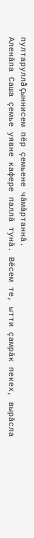пултаруллă çыннисем пĕр çемьене чăмăртаннă.
Аленăпа Саша çемье уявне кафере паллă тунă. Вĕсем те, ытти çамрăк пекех, вырăсла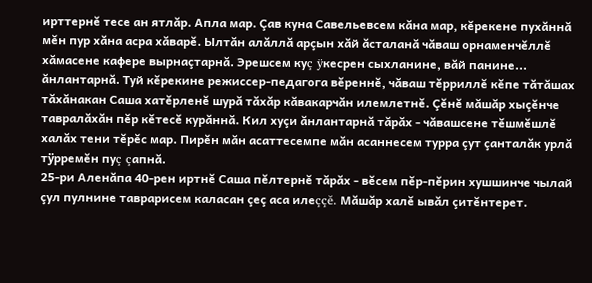ирттернĕ тесе ан ятлăр. Апла мар. Çав куна Савельевсем кăна мар, кĕрекене пухăннă мĕн пур хăна асра хăварĕ. Ылтăн алăллă арçын хăй ăсталанă чăваш орнаменчĕллĕ хăмасене кафере вырнаçтарнă. Эрешсем куç ÿкесрен сыхланине, вăй панине... ăнлантарнă. Туй кĕрекине режиссер-педагога вĕреннĕ, чăваш тĕрриллĕ кĕпе тăтăшах тăхăнакан Саша хатĕрленĕ шурă тăхăр кăвакарчăн илемлетнĕ. Çĕнĕ мăшăр хыçĕнче тавралăхăн пĕр кĕтесĕ курăннă. Кил хуçи ăнлантарнă тăрăх - чăвашсене тĕшмĕшлĕ халăх тени тĕрĕс мар. Пирĕн мăн асаттесемпе мăн асаннесем турра çут çанталăк урлă тÿрремĕн пуç çапнă.
25-ри Аленăпа 40-рен иртнĕ Саша пĕлтернĕ тăрăх - вĕсем пĕр-пĕрин хушшинче чылай çул пулнине таврарисем каласан çеç аса илеççĕ. Мăшăр халĕ ывăл çитĕнтерет.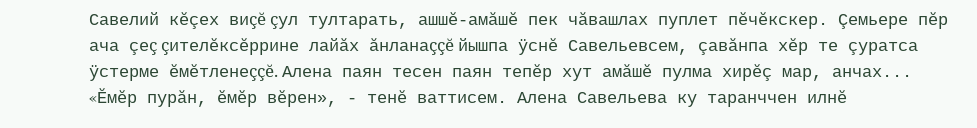Савелий кĕçех виçĕ çул тултарать, ашшĕ-амăшĕ пек чăвашлах пуплет пĕчĕкскер. Çемьере пĕр ача çеç çителĕксĕррине лайăх ăнланаççĕ йышпа ÿснĕ Савельевсем, çавăнпа хĕр те çуратса ÿстерме ĕмĕтленеççĕ. Алена паян тесен паян тепĕр хут амăшĕ пулма хирĕç мар, анчах...
«Ĕмĕр пурăн, ĕмĕр вĕрен», - тенĕ ваттисем. Алена Савельева ку таранччен илнĕ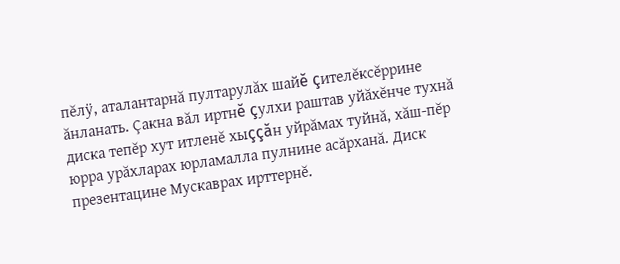пĕлÿ, аталантарнă пултарулăх шайĕ çителĕксĕррине ăнланать. Çакна вăл иртнĕ çулхи раштав уйăхĕнче тухнă диска тепĕр хут итленĕ хыççăн уйрăмах туйнă, хăш-пĕр юрра урăхларах юрламалла пулнине асăрханă. Диск презентацине Мускаврах ирттернĕ.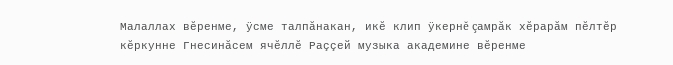Малаллах вĕренме, ÿсме талпăнакан, икĕ клип ÿкернĕ çамрăк хĕрарăм пĕлтĕр кĕркунне Гнесинăсем ячĕллĕ Раççей музыка академине вĕренме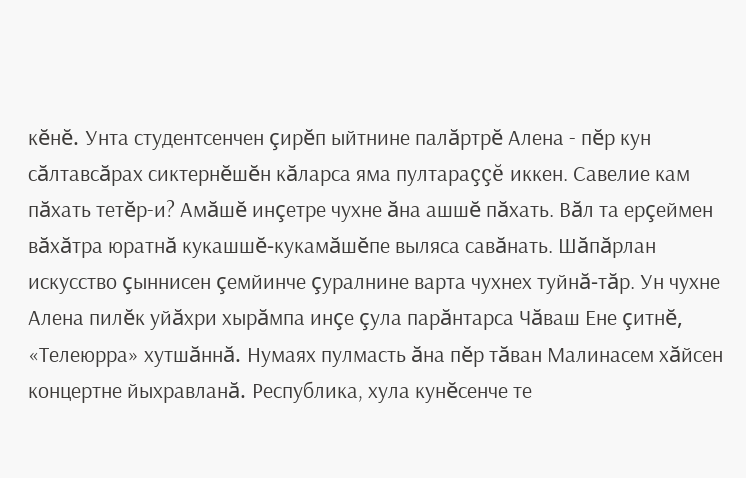кĕнĕ. Унта студентсенчен çирĕп ыйтнине палăртрĕ Алена - пĕр кун сăлтавсăрах сиктернĕшĕн кăларса яма пултараççĕ иккен. Савелие кам пăхать тетĕр-и? Амăшĕ инçетре чухне ăна ашшĕ пăхать. Вăл та ерçеймен вăхăтра юратнă кукашшĕ-кукамăшĕпе выляса савăнать. Шăпăрлан искусство çыннисен çемйинче çуралнине варта чухнех туйнă-тăр. Ун чухне Алена пилĕк уйăхри хырăмпа инçе çула парăнтарса Чăваш Ене çитнĕ, «Телеюрра» хутшăннă. Нумаях пулмасть ăна пĕр тăван Малинасем хăйсен концертне йыхравланă. Республика, хула кунĕсенче те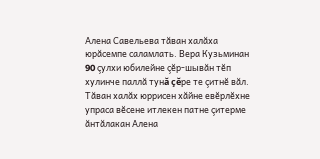Алена Савельева тăван халăха юрăсемпе саламлать. Вера Кузьминан 90 çулхи юбилейне çĕр-шывăн тĕп хулинче паллă тунă çĕре те çитнĕ вăл.
Тăван халăх юррисен хăйне евĕрлĕхне упраса вĕсене итлекен патне çитерме ăнтăлакан Алена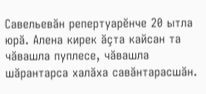Савельевăн репертуарĕнче 20 ытла юрă. Алена кирек ăçта кайсан та чăвашла пуплесе, чăвашла шăрантарса халăха савăнтарасшăн.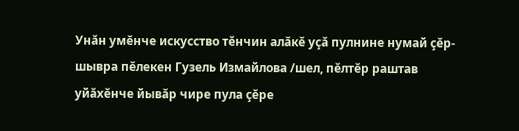Унăн умĕнче искусство тĕнчин алăкĕ уçă пулнине нумай çĕр-шывра пĕлекен Гузель Измайлова /шел, пĕлтĕр раштав уйăхĕнче йывăр чире пула çĕре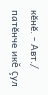кĕнĕ. - Авт./ патĕнче икĕ çул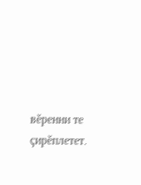вĕренни те çирĕплетет.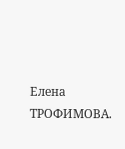Елена ТРОФИМОВА.